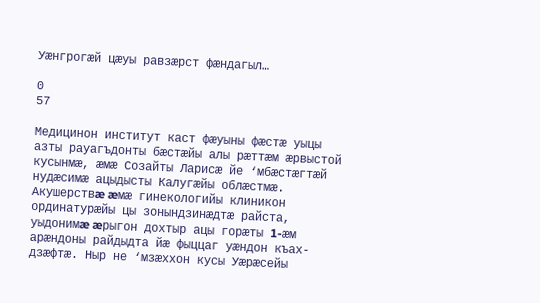Уæнгрогæй цæуы равзæрст фæндагыл…

0
57

Медицинон институт каст фæуыны фæстæ уыцы азты рауагъдонты бæстæйы алы рæттæм æрвыстой кусынмæ, æмæ Созайты Ларисæ йе ‘мбæстæгтæй нудæсимæ ацыдысты Калугæйы облæстмæ. Акушерствæ æмæ гинекологийы клиникон ординатурæйы цы зонындзинæдтæ райста, уыдонимæ æрыгон дохтыр ацы горæты 1-æм арæндоны райдыдта йæ фыццаг уæндон къах-
дзæфтæ. Ныр не ‘мзæххон кусы Уæрæсейы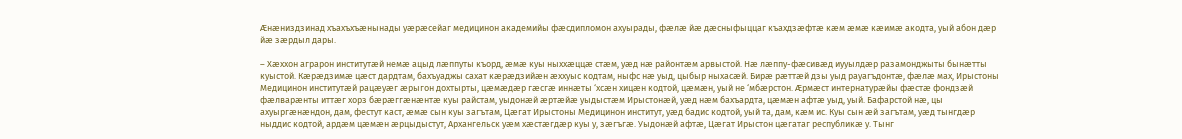Æнæниздзинад хъахъхъæнынады уæрæсейаг медицинон академийы фæсдипломон ахуырады, фæлæ йæ дæсныфыццаг къахдзæфтæ кæм æмæ кæимæ акодта, уый абон дæр йæ зæрдыл дары.

– Хæххон аграрон институтæй немæ ацыд лæппуты къорд, æмæ куы ныххæццæ стæм, уæд нæ районтæм арвыстой. Нæ лæппу-фæсивæд иууылдæр разамонджыты бынæтты куыстой. Кæрæдзимæ цæст дардтам, бахъуаджы сахат кæрæдзийæн æххуыс кодтам, ныфс нæ уыд, цыбыр ныхасæй. Бирæ рæттæй дзы уыд рауагъдонтæ, фæлæ мах, Ирыстоны Медицинон институтæй рацæуæг æрыгон дохтырты, цæмæдæр гæсгæ иннæты ‘хсæн хицæн кодтой, цæмæн, уый не ‘мбæрстон. Æрмæст интернатурæйы фæстæ фондзæй фæлварæнты иттæг хорз бæрæггæнæнтæ куы райстам, уыдонæй æртæйæ уыдыстæм Ирыстонæй, уæд нæм бахъардта, цæмæн афтæ уыд, уый. Бафарстой нæ, цы ахуыргæнæндон, дам, фестут каст, æмæ сын куы загътам, Цæгат Ирыстоны Медицинон институт, уæд бадис кодтой, уый та, дам, кæм ис. Куы сын æй загътам, уæд тынгдæр ныддис кодтой, ардæм цæмæн æрцыдыстут, Архангельск уæм хæстæгдæр куы у, зæгъгæ. Уыдонæй афтæ, Цæгат Ирыстон цæгатаг республикæ у. Тынг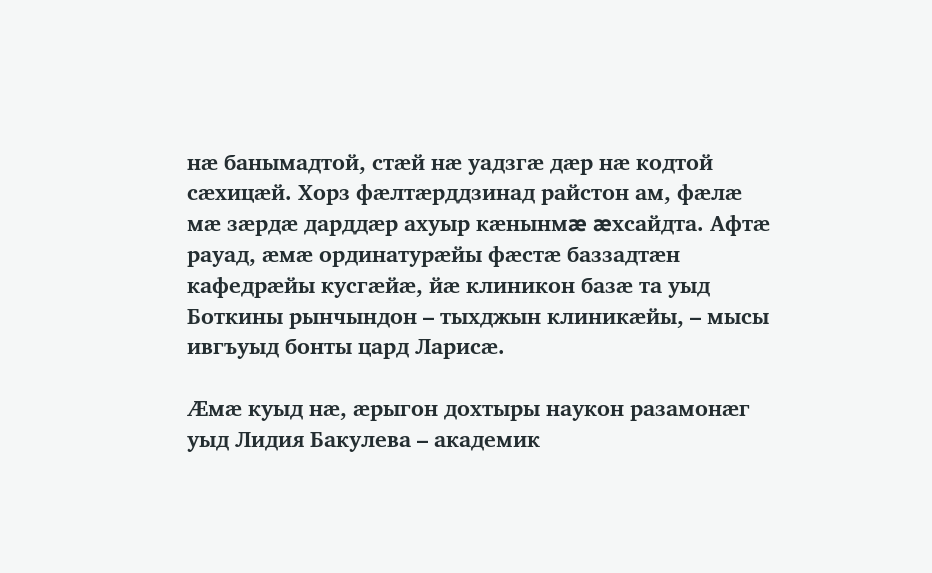нæ банымадтой, стæй нæ уадзгæ дæр нæ кодтой сæхицæй. Хорз фæлтæрддзинад райстон ам, фæлæ мæ зæрдæ дарддæр ахуыр кæнынмæ æхсайдта. Афтæ рауад, æмæ ординатурæйы фæстæ баззадтæн кафедрæйы кусгæйæ, йæ клиникон базæ та уыд Боткины рынчындон – тыхджын клиникæйы, – мысы ивгъуыд бонты цард Ларисæ.

Æмæ куыд нæ, æрыгон дохтыры наукон разамонæг уыд Лидия Бакулева – академик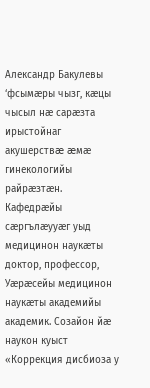Александр Бакулевы ‘фсымæры чызг, кæцы чысыл нæ сарæзта ирыстойнаг акушерствæ æмæ гинекологийы райрæзтæн. Кафедрæйы сæргълæууæг уыд медицинон наукæты доктор, профессор, Уæрæсейы медицинон наукæты академийы академик. Созайон йæ наукон куыст «Коррекция дисбиоза у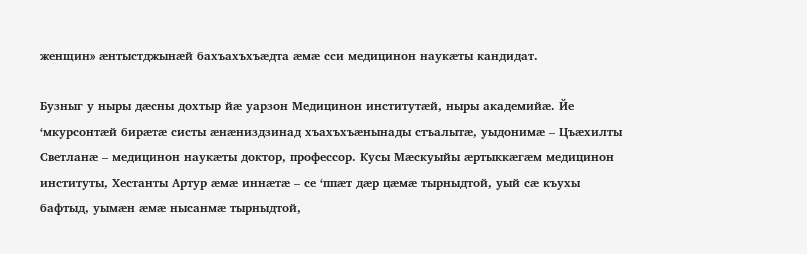женщин» æнтыстджынæй бахъахъхъæдта æмæ сси медицинон наукæты кандидат.

Бузныг у ныры дæсны дохтыр йæ уарзон Медицинон институтæй, ныры академийæ. Йе ‘мкурсонтæй бирæтæ систы æнæниздзинад хъахъхъæнынады стъалытæ, уыдонимæ – Цъæхилты Светланæ – медицинон наукæты доктор, профессор. Кусы Мæскуыйы æртыккæгæм медицинон институты, Хестанты Артур æмæ иннæтæ – се ‘ппæт дæр цæмæ тырныдтой, уый сæ къухы бафтыд, уымæн æмæ нысанмæ тырныдтой,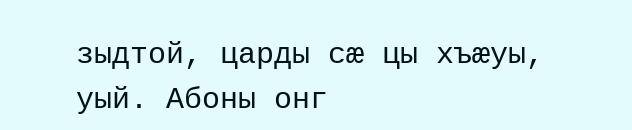зыдтой, царды сæ цы хъæуы, уый. Абоны онг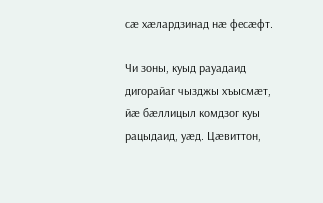сæ хæлардзинад нæ фесæфт.

Чи зоны, куыд рауадаид дигорайаг чызджы хъысмæт, йæ бæллицыл комдзог куы рацыдаид, уæд. Цæвиттон,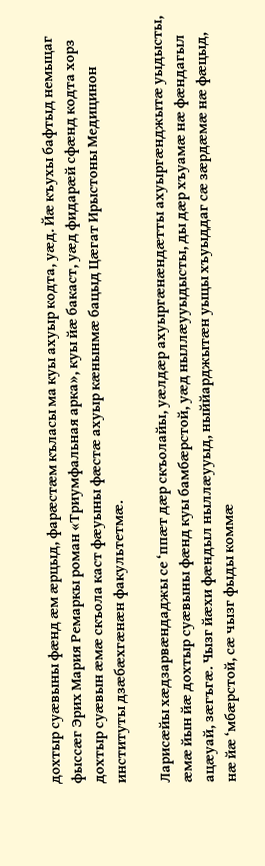дохтыр суæвыны фæнд æм æрцыд, фарæстæм къласы ма куы ахуыр кодта, уæд. Йæ къухы бафтыд немыцаг фыссæг Эрих Мария Ремаркы роман «Триумфальная арка», куы йæ бакаст, уæд фидарæй сфæнд кодта хорз дохтыр суæвын æмæ скъола каст фæуыны фæстæ ахуыр кæнынмæ бацыд Цæгат Ирыстоны Медицинон институты дзæбæхгæнæн факультетмæ.

Ларисæйы хæдзарвæндаджы се ‘ппæт дæр скъолайы, уæлдæр ахуыргæнæндæтты ахуыргæнджытæ уыдысты, æмæ йын йæ дохтыр суæвыны фæнд куы бамбæрстой, уæд ныллæууыдысты, ды дæр хъуамæ нæ фæндагыл ацæуай, зæгъгæ. Чызг йæхи фæндыл ныллæууыд, ныййарджытæн уыцы хъуыддаг сæ зæрдæмæ нæ фæцыд, нæ йæ ‘мбæрстой, сæ чызг фыды коммæ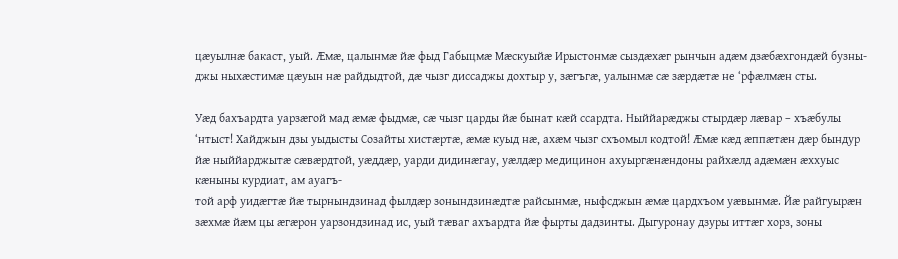цæуылнæ бакаст, уый. Æмæ, цалынмæ йæ фыд Габыцмæ Мæскуыйæ Ирыстонмæ сыздæхæг рынчын адæм дзæбæхгондæй бузны-
джы ныхæстимæ цæуын нæ райдыдтой, дæ чызг диссаджы дохтыр у, зæгъгæ, уалынмæ сæ зæрдæтæ не ‘рфæлмæн сты.

Уæд бахъардта уарзæгой мад æмæ фыдмæ, сæ чызг царды йæ бынат кæй ссардта. Ныййарæджы стырдæр лæвар – хъæбулы ‘нтыст! Хайджын дзы уыдысты Созайты хистæртæ, æмæ куыд нæ, ахæм чызг схъомыл кодтой! Æмæ кæд æппæтæн дæр бындур йæ ныййарджытæ сæвæрдтой, уæддæр, уарди дидинæгау, уæлдæр медицинон ахуыргæнæндоны райхæлд адæмæн æххуыс кæныны курдиат, ам ауагъ-
той арф уидæгтæ йæ тырнындзинад фылдæр зонындзинæдтæ райсынмæ, ныфсджын æмæ цардхъом уæвынмæ. Йæ райгуырæн зæхмæ йæм цы æгæрон уарзондзинад ис, уый тæваг ахъардта йæ фырты дадзинты. Дыгуронау дзуры иттæг хорз, зоны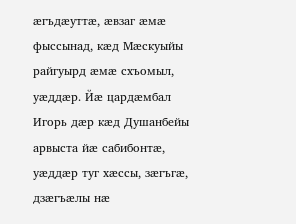æгъдæуттæ, æвзаг æмæ фыссынад, кæд Мæскуыйы райгуырд æмæ схъомыл, уæддæр. Йæ цардæмбал Игорь дæр кæд Душанбейы арвыста йæ сабибонтæ, уæддæр туг хæссы, зæгъгæ, дзæгъæлы нæ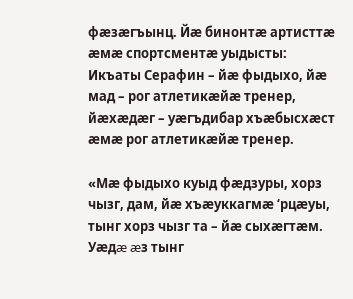фæзæгъынц. Йæ бинонтæ артисттæ æмæ спортсментæ уыдысты: Икъаты Серафин – йæ фыдыхо, йæ мад – рог атлетикæйæ тренер, йæхæдæг – уæгъдибар хъæбысхæст æмæ рог атлетикæйæ тренер.

«Мæ фыдыхо куыд фæдзуры, хорз чызг, дам, йæ хъæуккагмæ ‘рцæуы, тынг хорз чызг та – йæ сыхæгтæм. Уæдæ æз тынг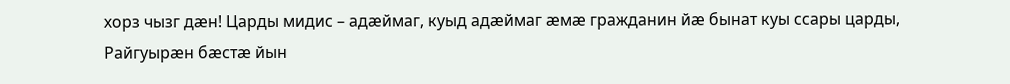хорз чызг дæн! Царды мидис – адæймаг, куыд адæймаг æмæ гражданин йæ бынат куы ссары царды, Райгуырæн бæстæ йын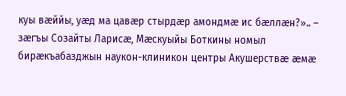куы вæййы, уæд ма цавæр стырдæр амондмæ ис бæллæн?».. – зæгъы Созайты Ларисæ, Мæскуыйы Боткины номыл бирæкъабазджын наукон-клиникон центры Акушерствæ æмæ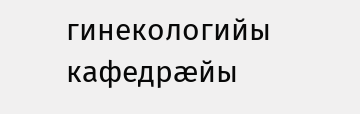гинекологийы кафедрæйы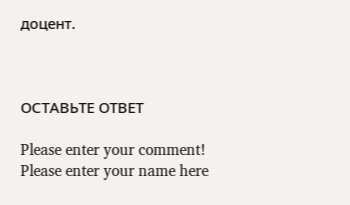доцент.



ОСТАВЬТЕ ОТВЕТ

Please enter your comment!
Please enter your name here